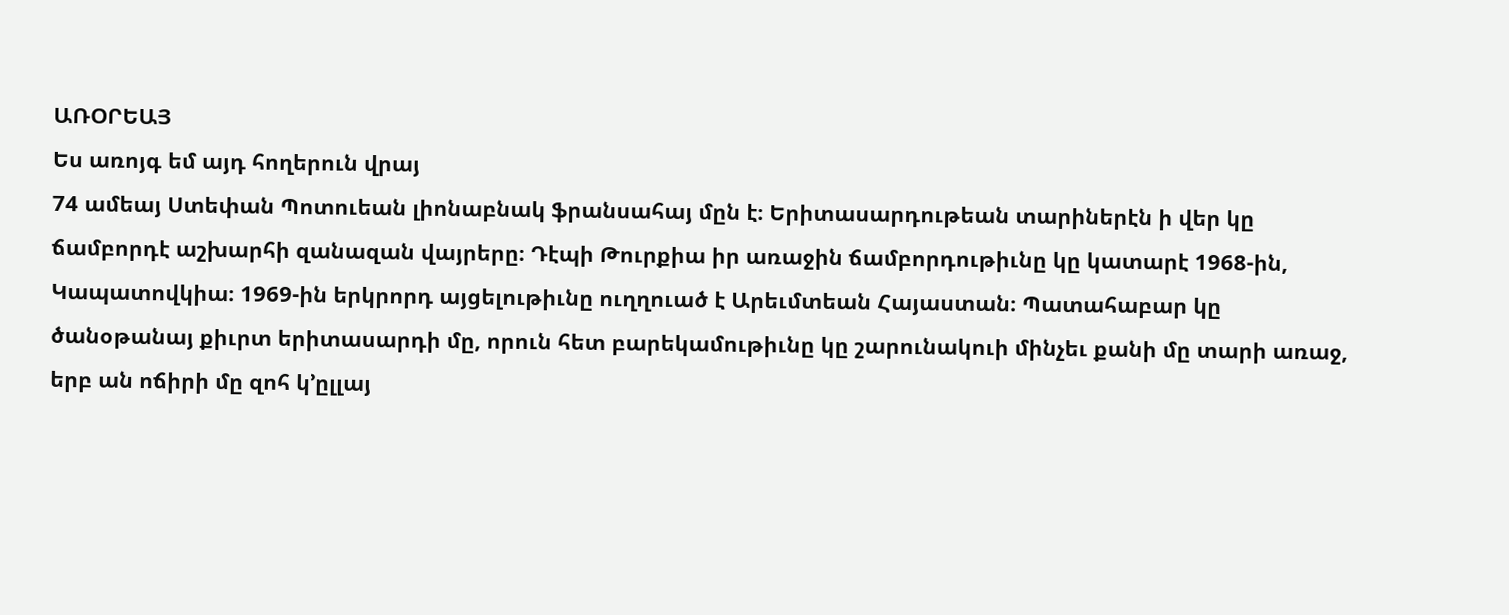ԱՌՕՐԵԱՅ
Ես առոյգ եմ այդ հողերուն վրայ
74 ամեայ Ստեփան Պոտուեան լիոնաբնակ ֆրանսահայ մըն է։ Երիտասարդութեան տարիներէն ի վեր կը ճամբորդէ աշխարհի զանազան վայրերը։ Դէպի Թուրքիա իր առաջին ճամբորդութիւնը կը կատարէ 1968-ին, Կապատովկիա։ 1969-ին երկրորդ այցելութիւնը ուղղուած է Արեւմտեան Հայաստան։ Պատահաբար կը ծանօթանայ քիւրտ երիտասարդի մը, որուն հետ բարեկամութիւնը կը շարունակուի մինչեւ քանի մը տարի առաջ, երբ ան ոճիրի մը զոհ կ՚ըլլայ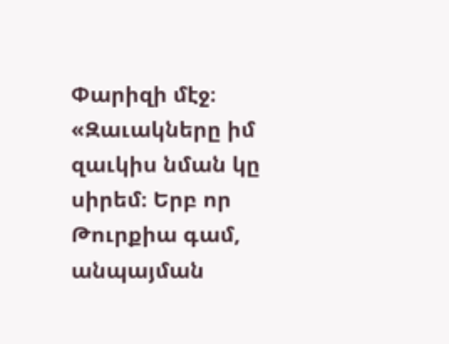Փարիզի մէջ։ «Զաւակները իմ զաւկիս նման կը սիրեմ։ Երբ որ Թուրքիա գամ, անպայման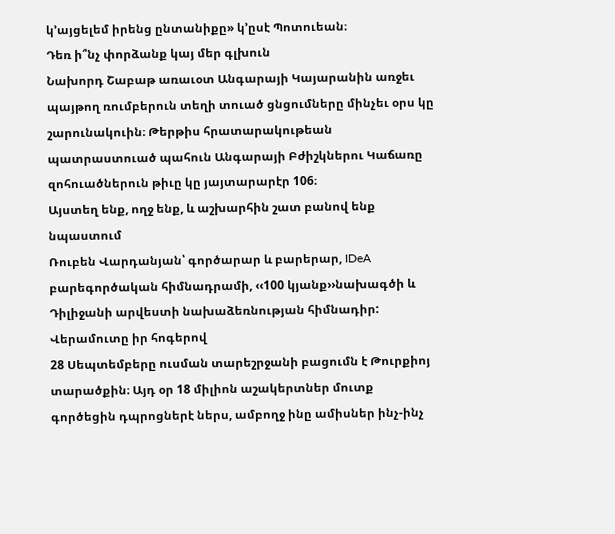կ՚այցելեմ իրենց ընտանիքը» կ՚ըսէ Պոտուեան։
Դեռ ի՞նչ փորձանք կայ մեր գլխուն
Նախորդ Շաբաթ առաւօտ Անգարայի Կայարանին առջեւ պայթող ռումբերուն տեղի տուած ցնցումները մինչեւ օրս կը շարունակուին։ Թերթիս հրատարակութեան պատրաստուած պահուն Անգարայի Բժիշկներու Կաճառը զոհուածներուն թիւը կը յայտարարէր 106։
Այստեղ ենք, ողջ ենք, և աշխարհին շատ բանով ենք նպաստում
Ռուբեն Վարդանյան՝ գործարար և բարերար, IDeA բարեգործական հիմնադրամի, ‹‹100 կյանք››նախագծի և Դիլիջանի արվեստի նախաձեռնության հիմնադիր:
Վերամուտը իր հոգերով
28 Սեպտեմբերը ուսման տարեշրջանի բացումն է Թուրքիոյ տարածքին։ Այդ օր 18 միլիոն աշակերտներ մուտք գործեցին դպրոցներէ ներս, ամբողջ ինը ամիսներ ինչ-ինչ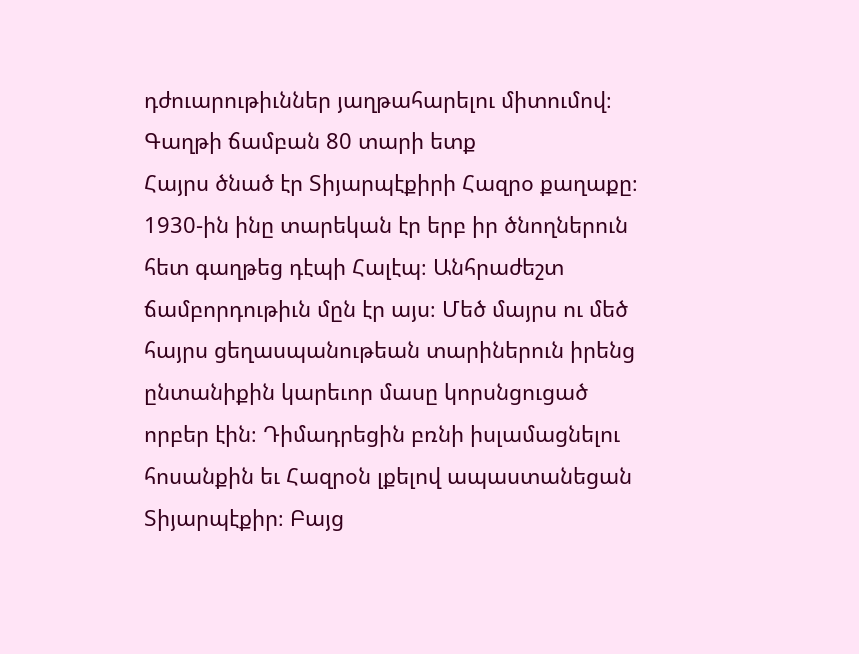դժուարութիւններ յաղթահարելու միտումով։
Գաղթի ճամբան 80 տարի ետք
Հայրս ծնած էր Տիյարպէքիրի Հազրօ քաղաքը։ 1930-ին ինը տարեկան էր երբ իր ծնողներուն հետ գաղթեց դէպի Հալէպ։ Անհրաժեշտ ճամբորդութիւն մըն էր այս։ Մեծ մայրս ու մեծ հայրս ցեղասպանութեան տարիներուն իրենց ընտանիքին կարեւոր մասը կորսնցուցած որբեր էին։ Դիմադրեցին բռնի իսլամացնելու հոսանքին եւ Հազրօն լքելով ապաստանեցան Տիյարպէքիր։ Բայց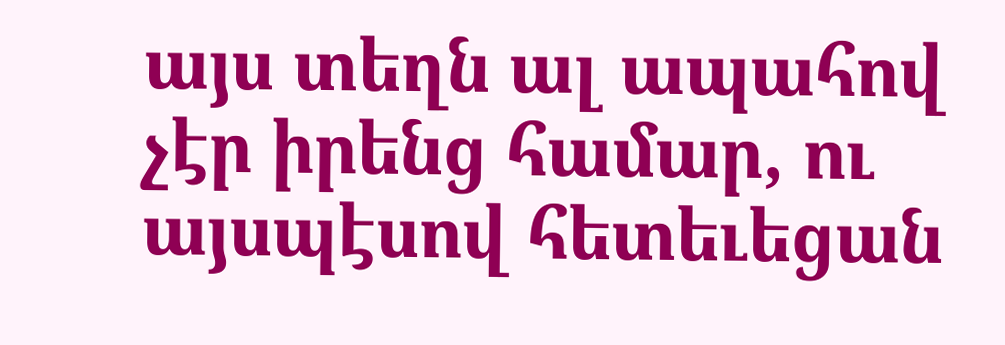այս տեղն ալ ապահով չէր իրենց համար, ու այսպէսով հետեւեցան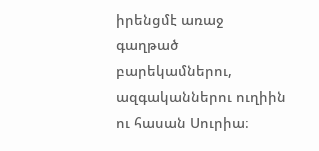իրենցմէ առաջ գաղթած բարեկամներու, ազգականներու ուղիին ու հասան Սուրիա։